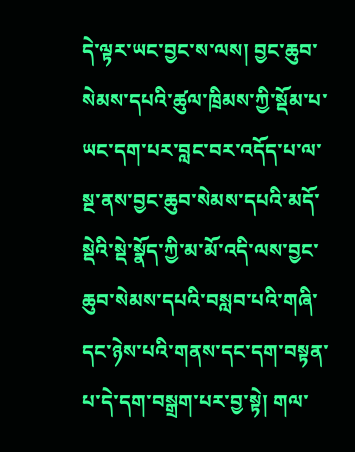དེ་ལྟར་ཡང་བྱང་ས་ལས། བྱང་ཆུབ་སེམས་དཔའི་ཚུལ་ཁྲིམས་ཀྱི་སྡོམ་པ་ཡང་དག་པར་བླང་བར་འདོད་པ་ལ་སྔ་ནས་བྱང་ཆུབ་སེམས་དཔའི་མདོ་སྡེའི་སྡེ་སྣོད་ཀྱི་མ་མོ་འདི་ལས་བྱང་ཆུབ་སེམས་དཔའི་བསླབ་པའི་གཞི་དང་ཉེས་པའི་གནས་དང་དག་བསྟན་པ་དེ་དག་བསྒྲག་པར་བྱ་སྟེ། གལ་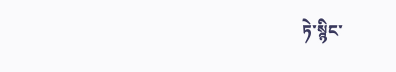ཏེ་སྙིང་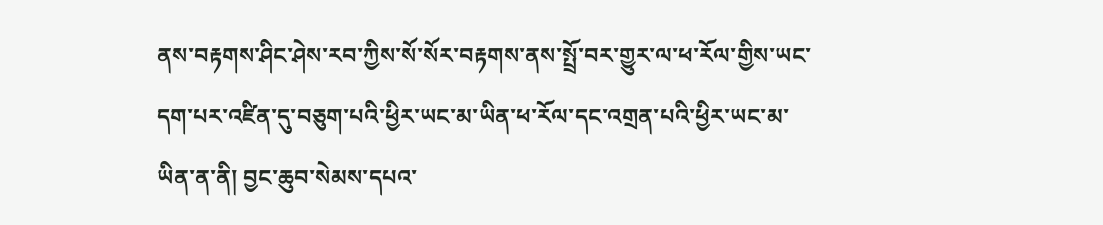ནས་བརྟགས་ཤིང་ཤེས་རབ་ཀྱིས་སོ་སོར་བརྟགས་ནས་སྤྲོ་བར་གྱུར་ལ་ཕ་རོལ་གྱིས་ཡང་དག་པར་འཛིན་དུ་བཅུག་པའི་ཕྱིར་ཡང་མ་ཡིན་ཕ་རོལ་དང་འགྲན་པའི་ཕྱིར་ཡང་མ་ཡིན་ན་ནི། བྱང་ཆུབ་སེམས་དཔའ་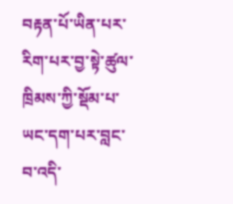བརྟན་པོ་ཡིན་པར་རིག་པར་བྱ་སྟེ་ཚུལ་ཁྲིམས་ཀྱི་སྡོམ་པ་ཡང་དག་པར་བླང་བ་འདི་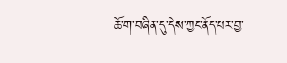ཆོ་ག་བཞིན་དུ་དེས་ཀྱང་ནོད་པར་བྱ་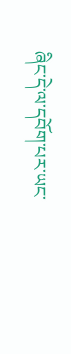ཞིང་དེ་ལ་དབོག་པར་ཡང་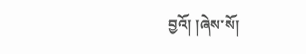བྱའོ། །ཞེས་སོ།